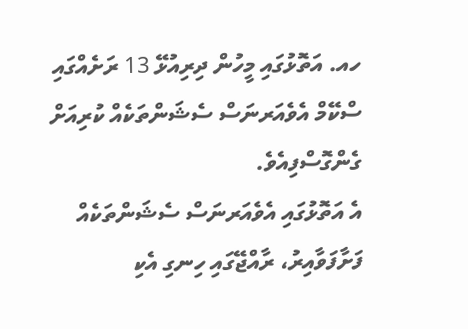ހއ. އަތޮޅުގައި މީހުން ދިރިއުޅޭ 13 ރަށެއްގައި ސްކޭމް އެވެއަރނަސް ސެޝަންތަކެއް ކުރިއަށް ގެންގޮސްފިއެވެ.
އެ އަތޮޅުގައި އެވެއަރނަސް ސެޝަންތަކެއް ފަށާފަވާއިރު، ރާއްޖޭގައި ހިނގި އެކި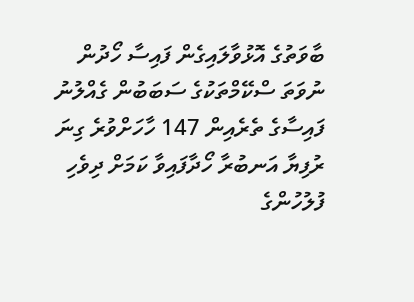ބާވަތުގެ އޮޅުވާލައިގެން ފައިސާ ހޯދުން ނުވަތަ ސްކޭމްތަކުގެ ސަބަބުން ގެއްލުނު ފައިސާގެ ތެރެއިން 147 ހާހަށްވުރެ ގިނަ ރުފިޔާ އަނބުރާ ހޯދާފައިވާ ކަމަށް ދިވެހި ފުލުހުންގެ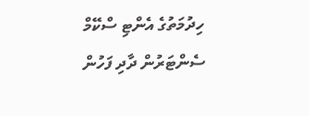ހިދުމަތުގެ އެންޓި ސްކޭމް ސެންޓަރުން ދާދި ފަހުން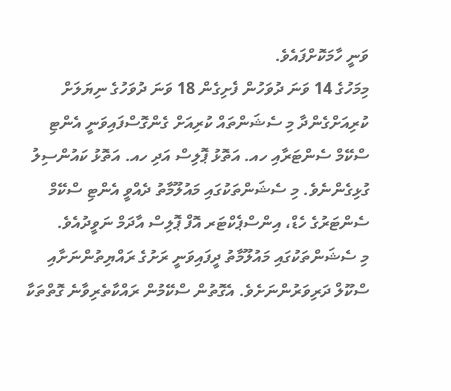ވަނީ ހާމަކޮށްފައެވެ.
މިމަހުގެ 14 ވަނަ ދުވަހުން ފެށިގެން 18 ވަނަ ދުވަހުގެ ނިޔަލަށް ކުރިއަށްގެންދާ މި ސެޝަންތައް ކުރިއަށް ގެންގޮސްފައިވަނީ އެންޓި ސްކޭމް ސެންޓަރާއި ހއ. އަތޮޅު ޕޮލިސް އަދި ހއ. އަތޮޅު ކައުންސިލު ގުޅިގެންނެވެ. މި ސެޝަންތަކުގައި މައުލޫމާތު ދެއްވީ އެންޓި ސްކޭމް ސެންޓަރުގެ ހެޑް، އިންސްޕެކްޓަރ އޮފް ޕޮލިސް އާދަމް ނަވީދުއެވެ.
މި ސެޝަންތަކުގައި މައުލޫމާތު ދީފައިވަނީ ރަށުގެ ރައްޔިތުންނަށާއި ސްކޫލް ދަރިވަރުންނަށެވެ. އެގޮތުން ސްކޭމުން ރައްކާތެރިވާނެ ގޮތްތަކާ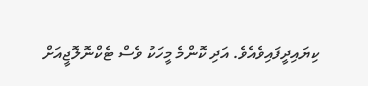ކިޔައިދީފައިވެއެވެ. އަދި ކޮންމެ މީހަކު ވެސް ޓެކްނޮލޮޖީއަށް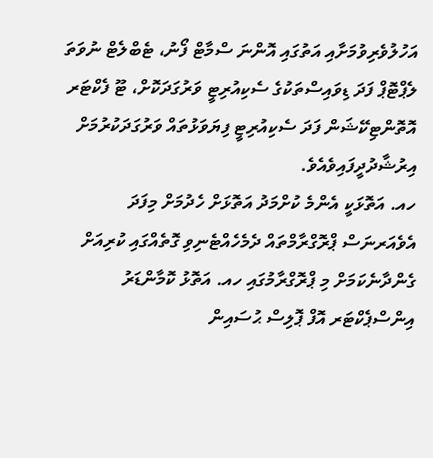އަހުލުވެރިވުމަށާއި އަތުގައި އޮންނަ ސްމާޓް ފޯނު، ޓެބްލެޓް ނުވަތަ ލެޕްޓޮޕް ފަދަ ޑިވައިސްތަކުގެ ސެކިއުރިޓީ ވަރުގަދަކޮށް، ޓޫ ފެކްޓަރ އޮތޮންޓިކޭޝަން ފަދަ ސެކިއުރިޓީ ފިޔަވަޅުތައް ވަރުގަދަކުރުމަށް އިރުޝާދުދީފައިވެއެވެ.
ހއ. އަތޮޅަކީ އެންމެ ކުށްމަދު އަތޮޅަށް ހެދުމަށް މިފަދަ އެވެއަރނަސް ޕްރޮގްރާމްތައް ދެމެހެއްޓެނިވި ގޮތެއްގައި ކުރިއަށް ގެންދާނެކަމަށް މި ޕްރޮގްރާމުގައި ހއ. އަތޮޅު ކޮމާންޑަރު އިންސްޕެކްޓަރ އޮފް ޕޮލިސް ޙުސައިން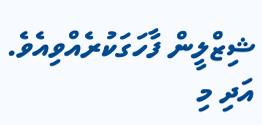ޝިޒްލީން ފާހަގަކުރެއްވިއެވެ. އަދި މި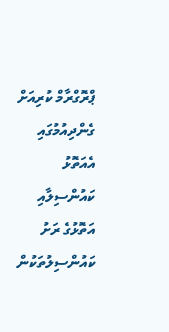ޕްރޮގްރާމް ކުރިއަށް ގެންދިއުމުގައި އެއަތޮޅު ކައުންސިލާއި އަތޮޅުގެ ރަށު ކައުންސިލުތަކުން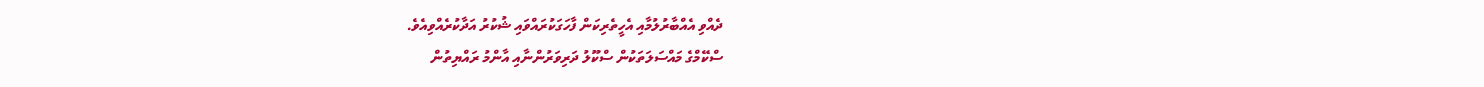ދެއްވި އެއްބާރުލުމާއި އެހީތެރިކަން ފާހަގަކުރައްވައި ޝުކުރު އަދާކުރެއްވިއެވެ.
ސްކޭމްގެ މައްސަލަތަކުން ސްކޫލު ދަރިވަރުންނާއި އާންމު ރައްޔިތުން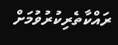ރައްކާތެރިކުރުވުމަށް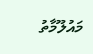މައުލޫމާތު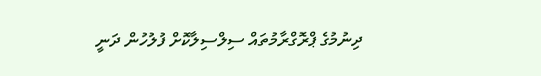ދިނުމުގެ ޕްރޮގްރާމުތައް ސިލްސިލާކޮށް ފުލުހުން ދަނީ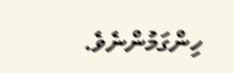ހިންގަމުންނެވެ.